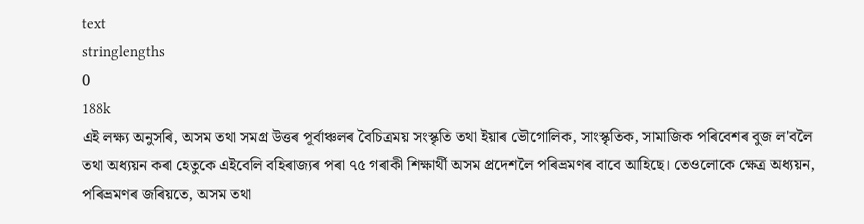text
stringlengths
0
188k
এই লক্ষ্য অনুসৰি, অসম তথা সমগ্ৰ উত্তৰ পূৰ্বাঞ্চলৰ বৈচিত্ৰময় সংস্কৃতি তথা ইয়াৰ ভৌগোলিক, সাংস্কৃতিক, সামাজিক পৰিবেশৰ বুজ ল'বলৈ তথা অধ্যয়ন কৰা হেতুকে এইবেলি বহিৰাজ্যৰ পৰা ৭৫ গৰাকী শিক্ষাৰ্থী অসম প্ৰদেশলৈ পৰিভ্ৰমণৰ বাবে আহিছে। তেওলোকে ক্ষেত্ৰ অধ্যয়ন, পৰিভ্ৰমণৰ জৰিয়তে, অসম তথা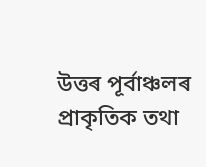উত্তৰ পূৰ্বাঞ্চলৰ প্ৰাকৃতিক তথা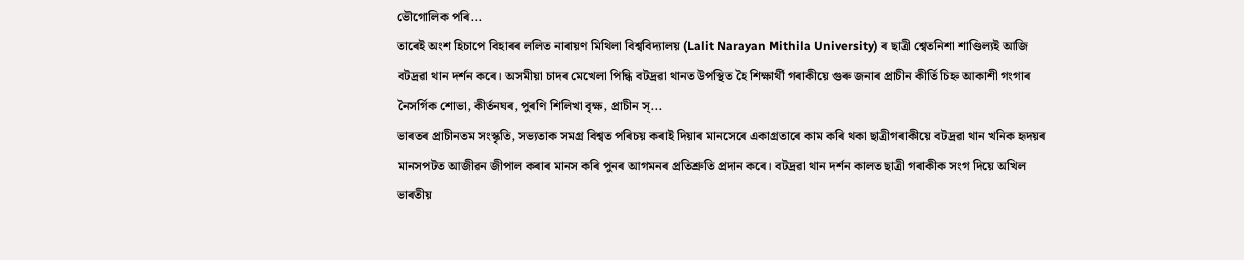ভৌগোলিক পৰি...
তাৰেই অংশ হিচাপে বিহাৰৰ ললিত নাৰায়ণ মিথিলা বিশ্ববিদ্যালয় (Lalit Narayan Mithila University) ৰ ছাত্ৰী শ্বেতনিশা শাণ্ডিল্যই আজি বটদ্ৰৱা থান দৰ্শন কৰে। অসমীয়া চাদৰ মেখেলা পিন্ধি বটদ্রৱা থানত উপস্থিত হৈ শিক্ষাৰ্থী গৰাকীয়ে গুৰু জনাৰ প্রাচীন কীৰ্তি চিহ্ন আকাশী গংগাৰ নৈসৰ্গিক শোভা, কীৰ্তনঘৰ, পুৰণি শিলিখা বৃক্ষ, প্রাচীন স্...
ভাৰতৰ প্ৰাচীনতম সংস্কৃতি, সভ্যতাক সমগ্ৰ বিশ্বত পৰিচয় কৰাই দিয়াৰ মানসেৰে একাগ্ৰতাৰে কাম কৰি থকা ছাত্ৰীগৰাকীয়ে বটদ্রৱা থান খনিক হৃদয়ৰ মানসপটত আজীৱন জীপাল কৰাৰ মানস কৰি পুনৰ আগমনৰ প্ৰতিশ্ৰুতি প্ৰদান কৰে। বটদ্রৱা থান দৰ্শন কালত ছাত্ৰী গৰাকীক সংগ দিয়ে অখিল ভাৰতীয়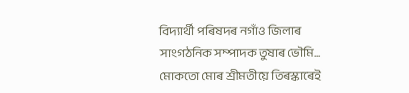বিদ্যাৰ্থী পৰিষদৰ নগাঁও জিলাৰ সাংগঠনিক সম্পাদক তুষাৰ ভৌমি...
মোকতো মোৰ শ্ৰীমতীয়ে তিৰস্কাৰেই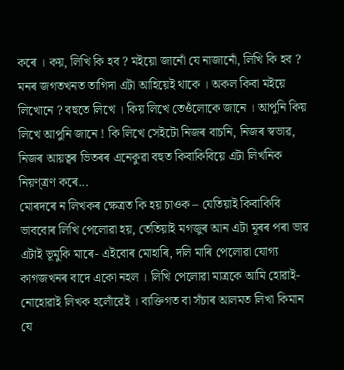কৰে । কয়, লিখি কি হব ? মইয়ো জানোঁ যে নাজানোঁ, লিখি কি হব ? মনৰ জগতখনত তাগিদা এটা আহিয়েই থাকে । অকল কিবা মইয়ে লিখোনে ? বহুতে লিখে । কিয় লিখে তেওঁলোকে জানে । আপুনি কিয় লিখে আপুনি জানে ! কি লিখে সেইটো নিজৰ বাচনি, নিজৰ স্বভাৱ, নিজৰ আয়ত্বৰ ভিতৰৰ এনেকুৱা বহুত কিবাকিবিয়ে এটা লিখনিক নিয়ণ্ত্ৰণ কৰে...
মোৰদৰে ন লিখকৰ ক্ষেত্ৰত কি হয় চাওক – যেতিয়াই কিবাকিবি ভাববোৰ লিখি পেলোৱা হয়, তেতিয়াই মগজুৰ আন এটা মূৰৰ পৰা ভাৱ এটাই ভূমুকি মাৰে- এইবোৰ মোহাৰি, দলি মাৰি পেলোৱা যোগ্য কাগজখনৰ বাদে একো নহল । লিখি পেলোৱা মাত্ৰকে আমি হোৱাই-নোহোৱাই লিখক হলোঁৱেই । ব্যক্তিগত বা সঁচাৰ আলমত লিখা কিমান যে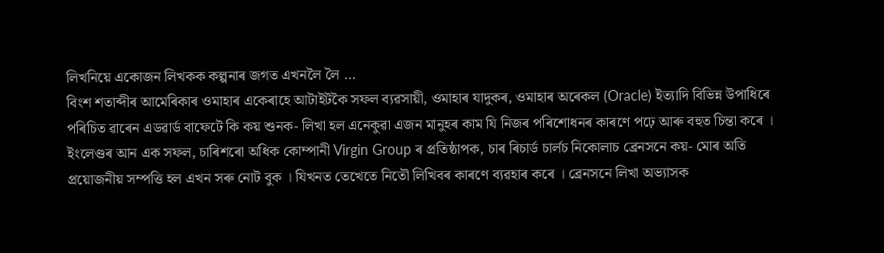লিখনিয়ে একোজন লিখকক কল্পনাৰ জগত এখনলৈ লৈ ...
বিংশ শতাব্দীৰ আমেৰিকাৰ ওমাহাৰ একেৰাহে আটাইটকৈ সফল ব্যৱসায়ী, ওমাহাৰ যাদুকৰ, ওমাহাৰ অৰেকল (Oracle) ইত্যাদি বিভিন্ন উপাধিৰে পৰিচিত ৱাৰেন এডৱাৰ্ড বাফেটে কি কয় শুনক- লিখা হল এনেকুৱা এজন মানুহৰ কাম যি নিজৰ পৰিশোধনৰ কাৰণে পঢ়ে আৰু বহুত চিন্তা কৰে ।
ইংলেণ্ডৰ আন এক সফল, চাৰিশৰো অধিক কোম্পানী Virgin Group ৰ প্ৰতিষ্ঠাপক, চাৰ ৰিচাৰ্ড চাৰ্লচ নিকোলাচ ব্ৰেনসনে কয়- মোৰ অতি প্ৰয়োজনীয় সম্পত্তি হল এখন সৰু নোট বুক । যিখনত তেখেতে নিতৌ লিখিবৰ কাৰণে ব্যৱহাৰ কৰে । ব্ৰেনসনে লিখা অভ্যাসক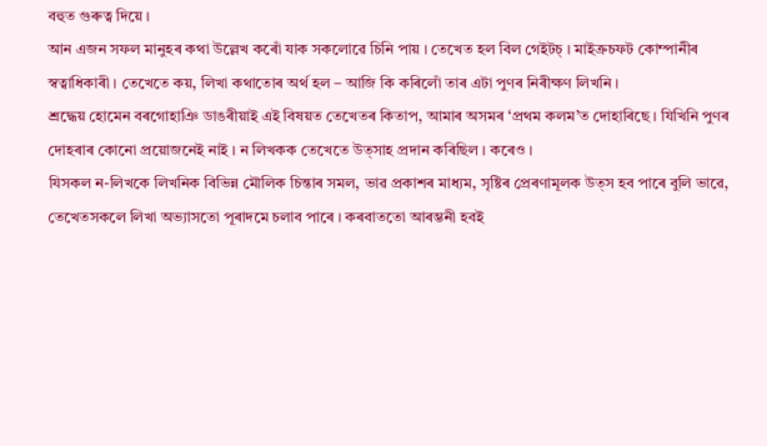বহুত গুৰুত্ব দিয়ে ।
আন এজন সফল মানুহৰ কথা উল্লেখ কৰোঁ যাক সকলোৱে চিনি পায় । তেখেত হল বিল গেইটচ্ । মাইক্ৰচফট কোম্পানীৰ স্বত্বাধিকাৰী । তেখেতে কয়, লিখা কথাতোৰ অৰ্থ হল – আজি কি কৰিলোঁ তাৰ এটা পুণৰ নিৰীক্ষণ লিখনি ।
শ্ৰদ্ধেয় হোমেন বৰগোহাঞি ডাঙৰীয়াই এই বিষয়ত তেখেতৰ কিতাপ, আমাৰ অসমৰ ‘প্ৰথম কলম’ত দোহাৰিছে । যিখিনি পুণৰ দোহৰাৰ কোনো প্ৰয়োজনেই নাই । ন লিখকক তেখেতে উত্সাহ প্ৰদান কৰিছিল । কৰেও ।
যিসকল ন-লিখকে লিখনিক বিভিন্ন মৌলিক চিন্তাৰ সমল, ভাৱ প্ৰকাশৰ মাধ্যম, সৃষ্টিৰ প্ৰেৰণামূলক উত্স হব পাৰে বুলি ভাৱে, তেখেতসকলে লিখা অভ্যাসতো পূৰাদমে চলাব পাৰে । কৰবাততো আৰম্ভনী হবই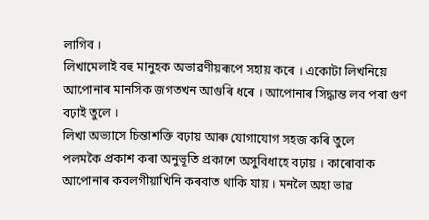লাগিব ।
লিখামেলাই বহু মানুহক অভাৱণীয়ৰূপে সহায় কৰে । একোটা লিখনিয়ে আপোনাৰ মানসিক জগতখন আগুৰি ধৰে । আপোনাৰ সিদ্ধান্ত লব পৰা গুণ বঢ়াই তুলে ।
লিখা অভ্যাসে চিন্তাশক্তি বঢ়ায় আৰু যোগাযোগ সহজ কৰি তুলে
পলমকৈ প্ৰকাশ কৰা অনুভূতি প্ৰকাশে অসুবিধাহে বঢ়ায় । কাৰোবাক আপোনাৰ কবলগীয়াখিনি কৰবাত থাকি যায় । মনলৈ অহা ভাৱ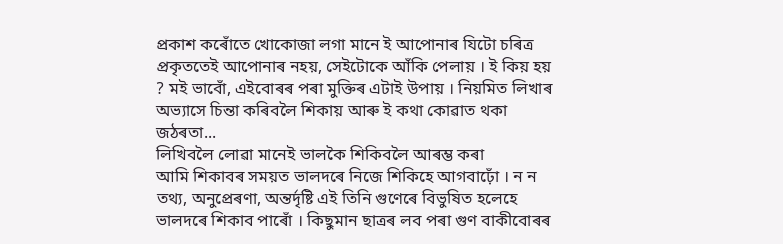প্ৰকাশ কৰোঁতে খোকোজা লগা মানে ই আপোনাৰ যিটো চৰিত্ৰ প্ৰকৃততেই আপোনাৰ নহয়, সেইটোকে আঁকি পেলায় । ই কিয় হয় ? মই ভাবোঁ, এইবোৰৰ পৰা মুক্তিৰ এটাই উপায় । নিয়মিত লিখাৰ অভ্যাসে চিন্তা কৰিবলৈ শিকায় আৰু ই কথা কোৱাত থকা জঠৰতা...
লিখিবলৈ লোৱা মানেই ভালকৈ শিকিবলৈ আৰম্ভ কৰা
আমি শিকাবৰ সময়ত ভালদৰে নিজে শিকিহে আগবাঢ়োঁ । ন ন তথ্য, অনুপ্ৰেৰণা, অন্তৰ্দৃষ্টি এই তিনি গুণেৰে বিভুষিত হলেহে ভালদৰে শিকাব পাৰোঁ । কিছুমান ছাত্ৰৰ লব পৰা গুণ বাকীবোৰৰ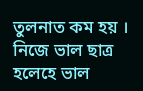তুলনাত কম হয় । নিজে ভাল ছাত্ৰ হলেহে ভাল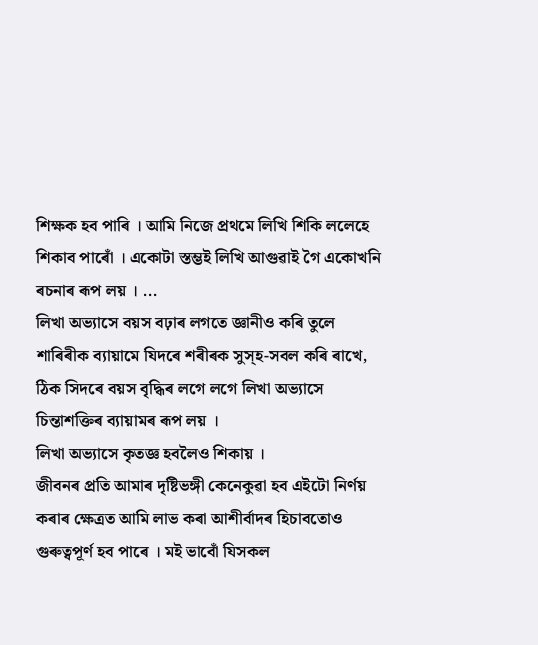শিক্ষক হব পাৰি । আমি নিজে প্ৰথমে লিখি শিকি ললেহে শিকাব পাৰোঁ । একোটা স্তম্ভই লিখি আগুৱাই গৈ একোখনি ৰচনাৰ ৰূপ লয় । ...
লিখা অভ্যাসে বয়স বঢ়াৰ লগতে জ্ঞানীও কৰি তুলে
শাৰিৰীক ব্যায়ামে যিদৰে শৰীৰক সুস্হ-সবল কৰি ৰাখে, ঠিক সিদৰে বয়স বৃদ্ধিৰ লগে লগে লিখা অভ্যাসে চিন্তাশক্তিৰ ব্যায়ামৰ ৰূপ লয় ।
লিখা অভ্যাসে কৃতজ্ঞ হবলৈও শিকায় ।
জীবনৰ প্ৰতি আমাৰ দৃষ্টিভঙ্গী কেনেকুৱা হব এইটো নিৰ্ণয় কৰাৰ ক্ষেত্ৰত আমি লাভ কৰা আশীৰ্বাদৰ হিচাবতোও গুৰুত্বপূৰ্ণ হব পাৰে । মই ভাবোঁ যিসকল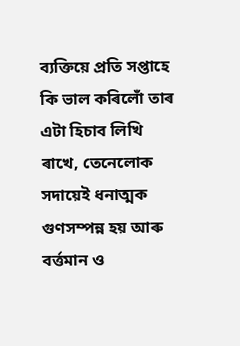ব্যক্তিয়ে প্ৰতি সপ্তাহে কি ভাল কৰিলোঁ তাৰ এটা হিচাব লিখি ৰাখে, তেনেলোক সদায়েই ধনাত্মক গুণসম্পন্ন হয় আৰু বৰ্ত্তমান ও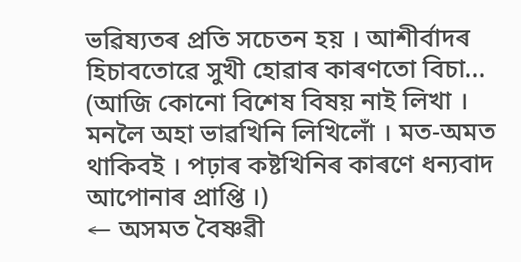ভৱিষ্যতৰ প্ৰতি সচেতন হয় । আশীৰ্বাদৰ হিচাবতোৱে সুখী হোৱাৰ কাৰণতো বিচা...
(আজি কোনো বিশেষ বিষয় নাই লিখা । মনলৈ অহা ভাৱখিনি লিখিলোঁ । মত-অমত থাকিবই । পঢ়াৰ কষ্টখিনিৰ কাৰণে ধন্যবাদ আপোনাৰ প্ৰাপ্তি ।)
← অসমত বৈষ্ণৱী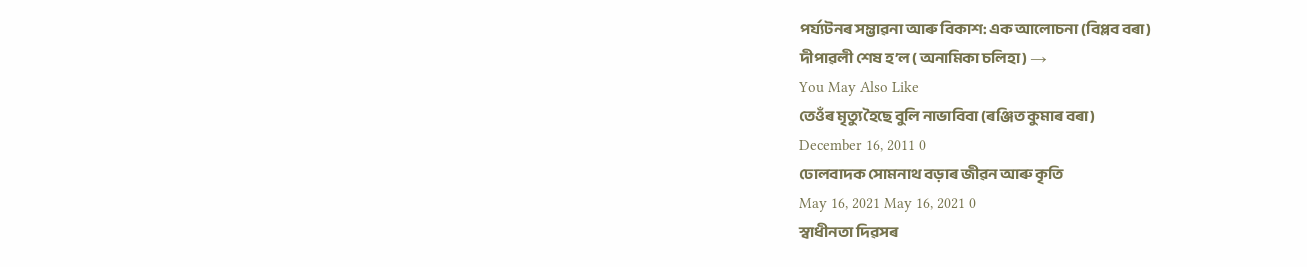পৰ্য্যটনৰ সম্ভাৱনা আৰু বিকাশ: এক আলোচনা (বিপ্লব বৰা)
দীপাৱলী শেষ হ’ল ( অনামিকা চলিহা ) →
You May Also Like
তেওঁৰ মৃত্যু হৈছে বুলি নাভাবিবা (ৰঞ্জিত কুমাৰ বৰা)
December 16, 2011 0
ঢোলবাদক সোমনাথ বড়াৰ জীৱন আৰু কৃতি
May 16, 2021 May 16, 2021 0
স্বাধীনতা দিৱসৰ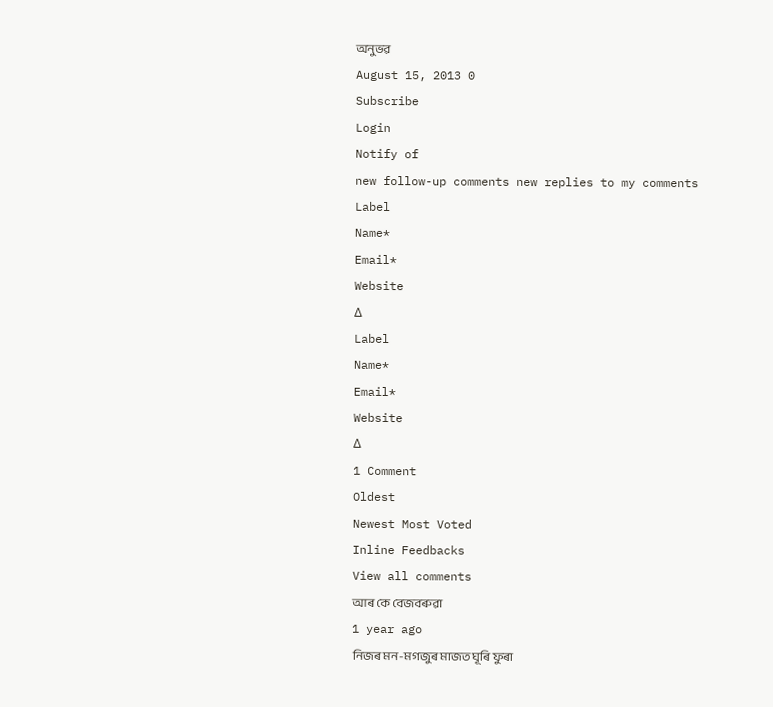অনুভৱ
August 15, 2013 0
Subscribe
Login
Notify of
new follow-up comments new replies to my comments
Label
Name*
Email*
Website
Δ
Label
Name*
Email*
Website
Δ
1 Comment
Oldest
Newest Most Voted
Inline Feedbacks
View all comments
আৰ কে বেজবৰুৱা
1 year ago
নিজৰ মন-মগজুৰ মাজত ঘূৰি ফুৰা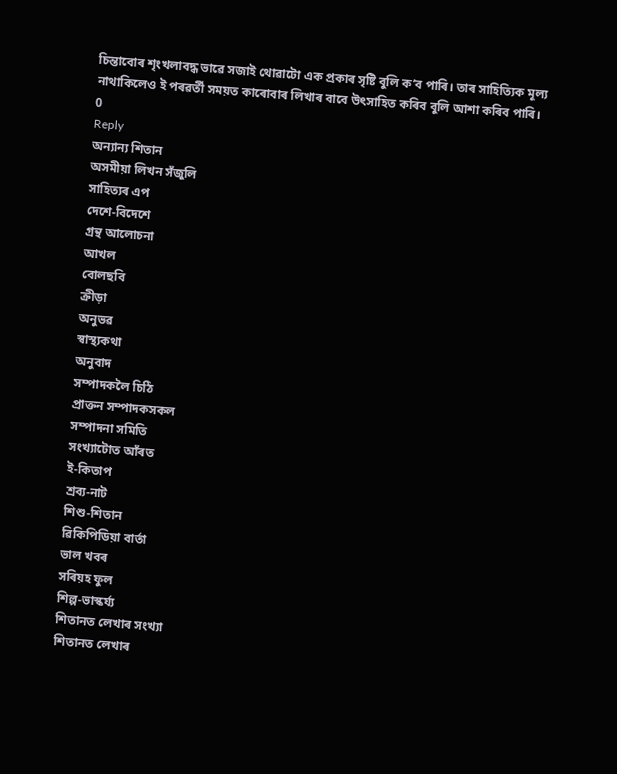চিন্তাবোৰ শৃংখলাবদ্ধ ভাৱে সজাই থোৱাটো এক প্ৰকাৰ সৃষ্টি বুলি ক’ব পাৰি। তাৰ সাহিত্যিক মূল্য নাথাকিলেও ই পৰৱৰ্তী সময়ত কাৰোবাৰ লিখাৰ বাবে উৎসাহিত কৰিব বুলি আশা কৰিব পাৰি।
0
Reply
অন্যান্য শিতান
অসমীয়া লিখন সঁজুলি
সাহিত্যৰ এপ
দেশে-বিদেশে
গ্ৰন্থ আলোচনা
আখল
বোলছবি
ক্ৰীড়া
অনুভৱ
স্বাস্থ্যকথা
অনুবাদ
সম্পাদকলৈ চিঠি
প্ৰাক্তন সম্পাদকসকল
সম্পাদনা সমিতি
সংখ্যাটোত আঁৰত
ই-কিতাপ
শ্ৰব্য-নাট
শিশু-শিতান
ৱিকিপিডিয়া বাৰ্তা
ভাল খবৰ
সৰিয়হ ফুল
শিল্প-ভাস্কৰ্য্য
শিতানত লেখাৰ সংখ্যা
শিতানত লেখাৰ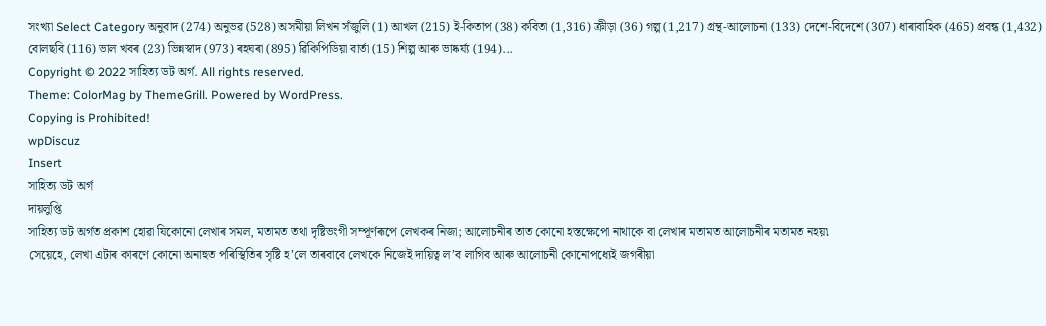সংখ্যা Select Category অনুবাদ (274) অনুভৱ (528) অসমীয়া লিখন সঁজুলি (1) আখল (215) ই-কিতাপ (38) কবিতা (1,316) ক্ৰীড়া (36) গল্প (1,217) গ্রন্থ-আলোচনা (133) দেশে-বিদেশে (307) ধাৰাবাহিক (465) প্ৰবন্ধ (1,432) বোলছবি (116) ভাল খবৰ (23) ভিন্নস্বাদ (973) ৰহঘৰা (895) ৱিকিপিডিয়া বাৰ্তা (15) শিল্প আৰু ভাষ্কৰ্য্য (194)...
Copyright © 2022 সাহিত্য ডট অৰ্গ. All rights reserved.
Theme: ColorMag by ThemeGrill. Powered by WordPress.
Copying is Prohibited!
wpDiscuz
Insert
সাহিত্য ডট অৰ্গ
দায়লুপ্তি
সাহিত্য ডট অৰ্গত প্ৰকাশ হোৱা যিকোনো লেখাৰ সমল, মতামত তথা দৃষ্টিভংগী সম্পূৰ্ণৰূপে লেখকৰ নিজা; আলোচনীৰ তাত কোনো হস্তক্ষেপো নাথাকে বা লেখাৰ মতামত আলোচনীৰ মতামত নহয়৷
সেয়েহে, লেখা এটাৰ কাৰণে কোনো অনাহুত পৰিস্থিতিৰ সৃষ্টি হ’লে তাৰবাবে লেখকে নিজেই দায়িত্ব ল’ব লাগিব আৰু আলোচনী কোনোপধ্যেই জগৰীয়া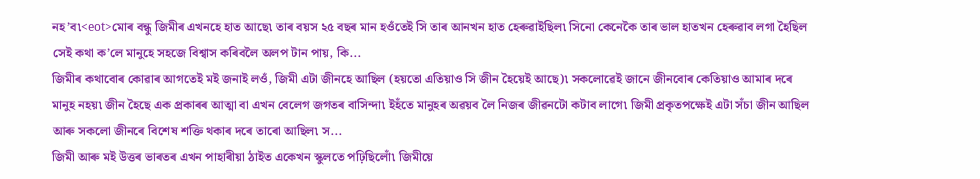নহ’ব৷<eot>মোৰ বন্ধু জিমীৰ এখনহে হাত আছে৷ তাৰ বয়স ২৫ বছৰ মান হওঁতেই সি তাৰ আনখন হাত হেৰুৱাইছিল৷ সিনো কেনেকৈ তাৰ ভাল হাতখন হেৰুৱাব লগা হৈছিল সেই কথা ক’লে মানুহে সহজে বিশ্বাস কৰিবলৈ অলপ টান পায়, কি...
জিমীৰ কথাবোৰ কোৱাৰ আগতেই মই জনাই লওঁ, জিমী এটা জীনহে আছিল (হয়তো এতিয়াও সি জীন হৈয়েই আছে)৷ সকলোৱেই জানে জীনবোৰ কেতিয়াও আমাৰ দৰে মানুহ নহয়৷ জীন হৈছে এক প্ৰকাৰৰ আত্মা বা এখন বেলেগ জগতৰ বাসিন্দা৷ ইহঁতে মানুহৰ অৱয়ব লৈ নিজৰ জীৱনটো কটাব লাগে৷ জিমী প্ৰকৃতপক্ষেই এটা সঁচা জীন আছিল আৰু সকলো জীনৰে বিশেষ শক্তি থকাৰ দৰে তাৰো আছিল৷ স...
জিমী আৰু মই উত্তৰ ভাৰতৰ এখন পাহাৰীয়া ঠাইত একেখন স্কুলতে পঢ়িছিলোঁ৷ জিমীয়ে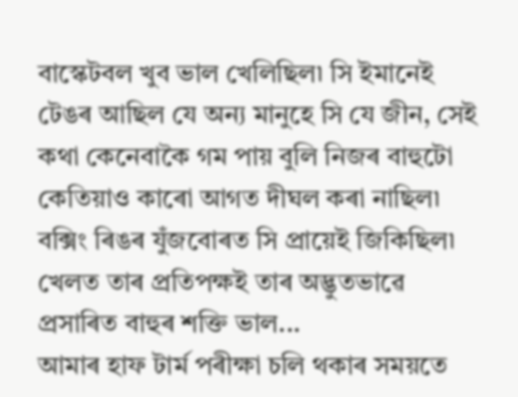বাস্কেটবল খুব ভাল খেলিছিল৷ সি ইমানেই টেঙৰ আছিল যে অন্য মানুহে সি যে জীন, সেই কথা কেনেবাকৈ গম পায় বুলি নিজৰ বাহুটো কেতিয়াও কাৰো আগত দীঘল কৰা নাছিল৷ বক্সিং ৰিঙৰ যুঁজবোৰত সি প্ৰায়েই জিকিছিল৷ খেলত তাৰ প্ৰতিপক্ষই তাৰ অদ্ভুতভাৱে প্ৰসাৰিত বাহুৰ শক্তি ভাল...
আমাৰ হাফ টাৰ্ম পৰীক্ষা চলি থকাৰ সময়তে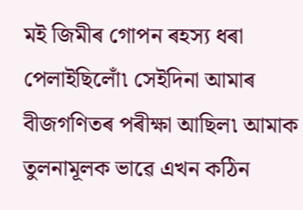মই জিমীৰ গোপন ৰহস্য ধৰা পেলাইছিলোঁ৷ সেইদিনা আমাৰ বীজগণিতৰ পৰীক্ষা আছিল৷ আমাক তুলনামূলক ভাৱে এখন কঠিন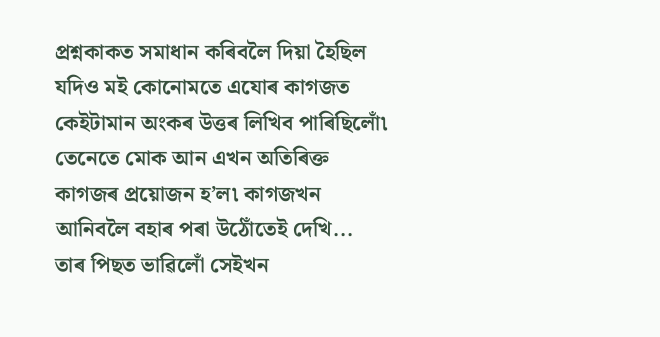প্ৰশ্নকাকত সমাধান কৰিবলৈ দিয়া হৈছিল যদিও মই কোনোমতে এযোৰ কাগজত কেইটামান অংকৰ উত্তৰ লিখিব পাৰিছিলোঁ৷ তেনেতে মোক আন এখন অতিৰিক্ত কাগজৰ প্ৰয়োজন হ’ল৷ কাগজখন আনিবলৈ বহাৰ পৰা উঠোঁতেই দেখি...
তাৰ পিছত ভাৱিলোঁ সেইখন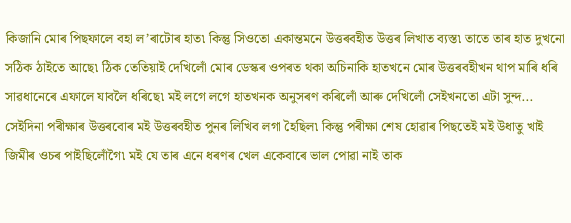কিজানি মোৰ পিছফালে বহা ল’ৰাটোৰ হাত৷ কিন্তু সিওতো একান্তমনে উত্তৰবহীত উত্তৰ লিখাত ব্যস্ত৷ তাতে তাৰ হাত দুখনো সঠিক ঠাইতে আছে৷ ঠিক তেতিয়াই দেখিলোঁ মোৰ ডেস্কৰ ওপৰত থকা অচিনাকি হাতখনে মোৰ উত্তৰবহীখন থাপ মাৰি ধৰি সাৱধানেৰে এফালে যাবলৈ ধৰিছে৷ মই লগে লগে হাতখনক অনুসৰণ কৰিলোঁ আৰু দেখিলোঁ সেইখনতো এটা সুন্দ...
সেইদিনা পৰীক্ষাৰ উত্তৰবোৰ মই উত্তৰবহীত পুনৰ লিখিব লগা হৈছিল৷ কিন্তু পৰীক্ষা শেষ হোৱাৰ পিছতেই মই উধাতু খাই জিমীৰ ওচৰ পাইছিলোঁগৈ৷ মই যে তাৰ এনে ধৰণৰ খেল একেবাৰে ভাল পোৱা নাই তাক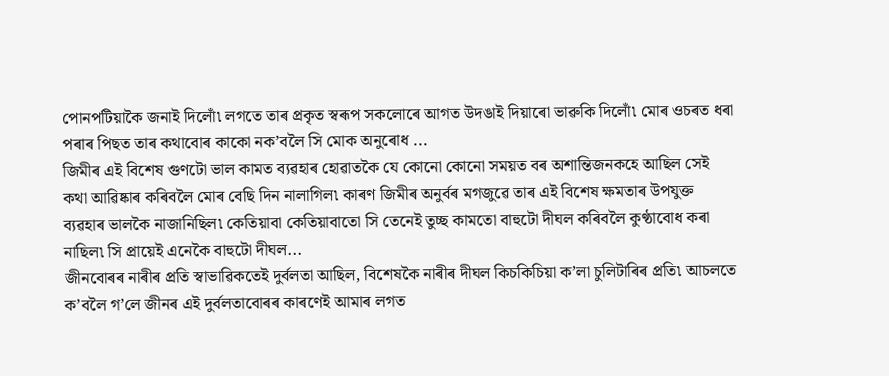পোনপটিয়াকৈ জনাই দিলোঁ৷ লগতে তাৰ প্ৰকৃত স্বৰূপ সকলোৰে আগত উদঙাই দিয়াৰো ভাৱুকি দিলোঁ৷ মোৰ ওচৰত ধৰা পৰাৰ পিছত তাৰ কথাবোৰ কাকো নক’বলৈ সি মোক অনুৰোধ ...
জিমীৰ এই বিশেষ গুণটো ভাল কামত ব্যৱহাৰ হোৱাতকৈ যে কোনো কোনো সময়ত বৰ অশান্তিজনকহে আছিল সেই কথা আৱিষ্কাৰ কৰিবলৈ মোৰ বেছি দিন নালাগিল৷ কাৰণ জিমীৰ অনুৰ্বৰ মগজুৱে তাৰ এই বিশেষ ক্ষমতাৰ উপযুক্ত ব্যৱহাৰ ভালকৈ নাজানিছিল৷ কেতিয়াবা কেতিয়াবাতো সি তেনেই তুচ্ছ কামতো বাহুটো দীঘল কৰিবলৈ কুণ্ঠাবোধ কৰা নাছিল৷ সি প্ৰায়েই এনেকৈ বাহুটো দীঘল...
জীনবোৰৰ নাৰীৰ প্ৰতি স্বাভাৱিকতেই দুৰ্বলতা আছিল, বিশেষকৈ নাৰীৰ দীঘল কিচকিচিয়া ক’লা চুলিটাৰিৰ প্ৰতি৷ আচলতে ক’বলৈ গ’লে জীনৰ এই দুৰ্বলতাবোৰৰ কাৰণেই আমাৰ লগত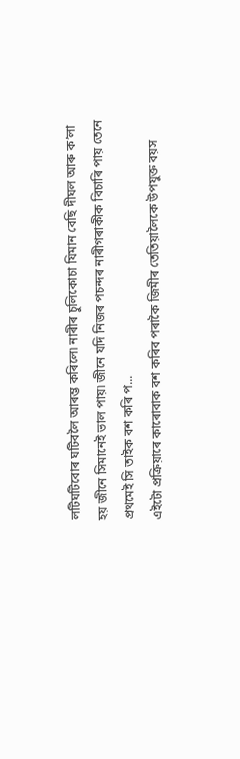লটিঘটিবোৰ ঘটিবলৈ আৰম্ভ কৰিলে৷ নাৰীৰ চুলিকোচা যিমান বেছি দীঘল আৰু ক’লা হয় জীনে সিমানেই ভাল পায়৷ জীনে যদি নিজৰ পচন্দৰ নাৰীগৰাকীক বিচাৰি পায় তেনে প্ৰথমেই সি তাইক বশ কৰি প...
এইটো প্ৰক্ৰিয়াৰে কাৰোবাক বশ কৰিব পৰাকৈ জিমীৰ তেতিয়ালৈকে উপযুক্ত বয়স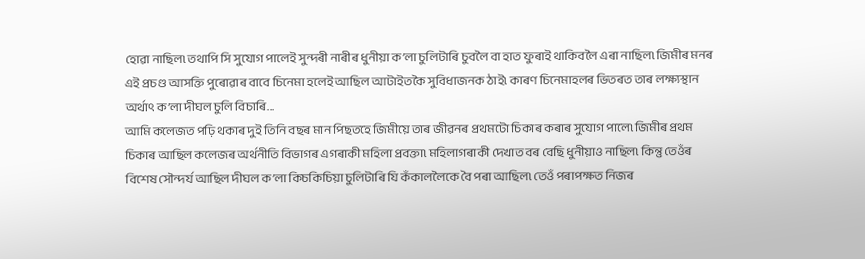হোৱা নাছিল৷ তথাপি সি সুযোগ পালেই সুন্দৰী নাৰীৰ ধুনীয়া ক’লা চুলিটাৰি চুবলৈ বা হাত ফুৰাই থাকিবলৈ এৰা নাছিল৷ জিমীৰ মনৰ এই প্ৰচণ্ড আসক্তি পুৰোৱাৰ বাবে চিনেমা হলেই আছিল আটাইতকৈ সুবিধাজনক ঠাই৷ কাৰণ চিনেমাহলৰ ভিতৰত তাৰ লক্ষ্যস্থান অৰ্থাৎ ক’লা দীঘল চুলি বিচাৰি...
আমি কলেজত পঢ়ি থকাৰ দুই তিনি বছৰ মান পিছতহে জিমীয়ে তাৰ জীৱনৰ প্ৰথমটো চিকাৰ কৰাৰ সুযোগ পালে৷ জিমীৰ প্ৰথম চিকাৰ আছিল কলেজৰ অৰ্থনীতি বিভাগৰ এগৰাকী মহিলা প্ৰবক্তা৷ মহিলাগৰাকী দেখাত বৰ বেছি ধুনীয়াও নাছিল৷ কিন্তু তেওঁৰ বিশেষ সৌন্দৰ্য আছিল দীঘল ক’লা কিচকিচিয়া চুলিটাৰি যি কঁকাললৈকে বৈ পৰা আছিল৷ তেওঁ পৰাপক্ষত নিজৰ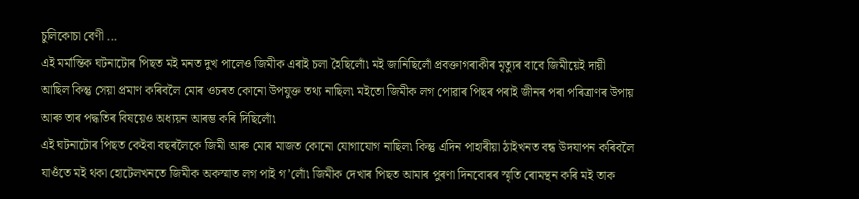চুলিকোচা বেণী ...
এই মৰ্মান্তিক ঘটনাটোৰ পিছত মই মনত দুখ পালেও জিমীক এৰাই চলা হৈছিলোঁ৷ মই জানিছিলোঁ প্ৰবক্তাগৰাকীৰ মৃত্যুৰ বাবে জিমীয়েই দায়ী আছিল কিন্তু সেয়া প্ৰমাণ কৰিবলৈ মোৰ ওচৰত কোনো উপযুক্ত তথ্য নাছিল৷ মইতো জিমীক লগ পোৱাৰ পিছৰ পৰাই জীনৰ পৰা পৰিত্ৰাণৰ উপায় আৰু তাৰ পদ্ধতিৰ বিষয়েও অধ্যয়ন আৰম্ভ কৰি দিছিলোঁ৷
এই ঘটনাটোৰ পিছত কেইবা বছৰলৈকে জিমী আৰু মোৰ মাজত কোনো যোগাযোগ নাছিল৷ কিন্তু এদিন পাহাৰীয়া ঠাইখনত বন্ধ উদযাপন কৰিবলৈ যাওঁতে মই থকা হোটেলখনতে জিমীক অকস্মাত লগ পাই গ’লোঁ৷ জিমীক দেখাৰ পিছত আমাৰ পুৰণা দিনবোৰৰ স্মৃতি ৰোমন্থন কৰি মই তাক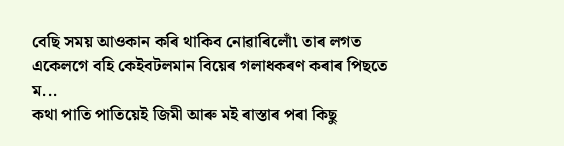বেছি সময় আওকান কৰি থাকিব নোৱাৰিলোঁ৷ তাৰ লগত একেলগে বহি কেইবটলমান বিয়েৰ গলাধকৰণ কৰাৰ পিছতে ম...
কথা পাতি পাতিয়েই জিমী আৰু মই ৰাস্তাৰ পৰা কিছু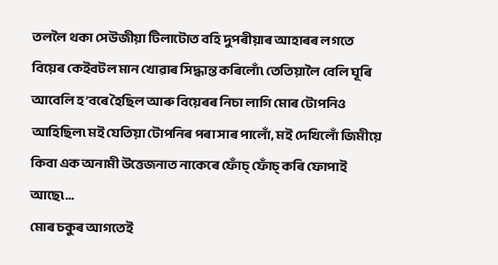তললৈ থকা সেউজীয়া টিলাটোত বহি দুপৰীয়াৰ আহাৰৰ লগতে বিয়েৰ কেইবটল মান খোৱাৰ সিদ্ধান্ত কৰিলোঁ৷ তেতিয়ালৈ বেলি ঘূৰি আবেলি হ’বৰে হৈছিল আৰু বিয়েৰৰ নিচা লাগি মোৰ টোপনিও আহিছিল৷ মই যেতিয়া টোপনিৰ পৰা সাৰ পালোঁ, মই দেখিলোঁ জিমীয়ে কিবা এক অনামী উত্তেজনাত নাকেৰে ফোঁচ্ ফোঁচ্ কৰি ফোপাই আছে৷...
মোৰ চকুৰ আগতেই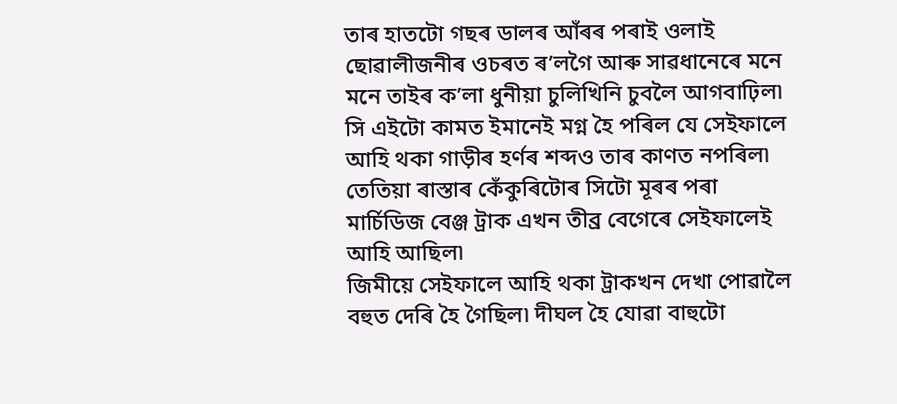তাৰ হাতটো গছৰ ডালৰ আঁৰৰ পৰাই ওলাই ছোৱালীজনীৰ ওচৰত ৰ’লগৈ আৰু সাৱধানেৰে মনে মনে তাইৰ ক’লা ধুনীয়া চুলিখিনি চুবলৈ আগবাঢ়িল৷ সি এইটো কামত ইমানেই মগ্ন হৈ পৰিল যে সেইফালে আহি থকা গাড়ীৰ হৰ্ণৰ শব্দও তাৰ কাণত নপৰিল৷ তেতিয়া ৰাস্তাৰ কেঁকুৰিটোৰ সিটো মূৰৰ পৰা মাৰ্চিডিজ বেঞ্জ ট্ৰাক এখন তীব্ৰ বেগেৰে সেইফালেই আহি আছিল৷
জিমীয়ে সেইফালে আহি থকা ট্ৰাকখন দেখা পোৱালৈ বহুত দেৰি হৈ গৈছিল৷ দীঘল হৈ যোৱা বাহুটো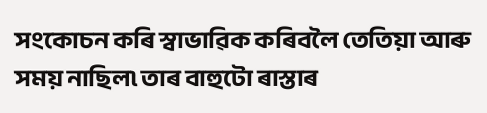সংকোচন কৰি স্বাভাৱিক কৰিবলৈ তেতিয়া আৰু সময় নাছিল৷ তাৰ বাহুটো ৰাস্তাৰ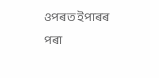ওপৰত ইপাৰৰ পৰা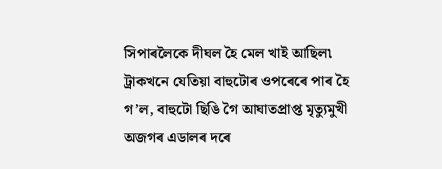সিপাৰলৈকে দীঘল হৈ মেল খাই আছিল৷ ট্ৰাকখনে যেতিয়া বাহুটোৰ ওপৰেৰে পাৰ হৈ গ’ল, বাহুটো ছিঙি গৈ আঘাতপ্ৰাপ্ত মৃত্যুমুখী অজগৰ এডালৰ দৰে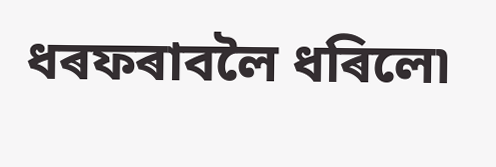ধৰফৰাবলৈ ধৰিলে৷